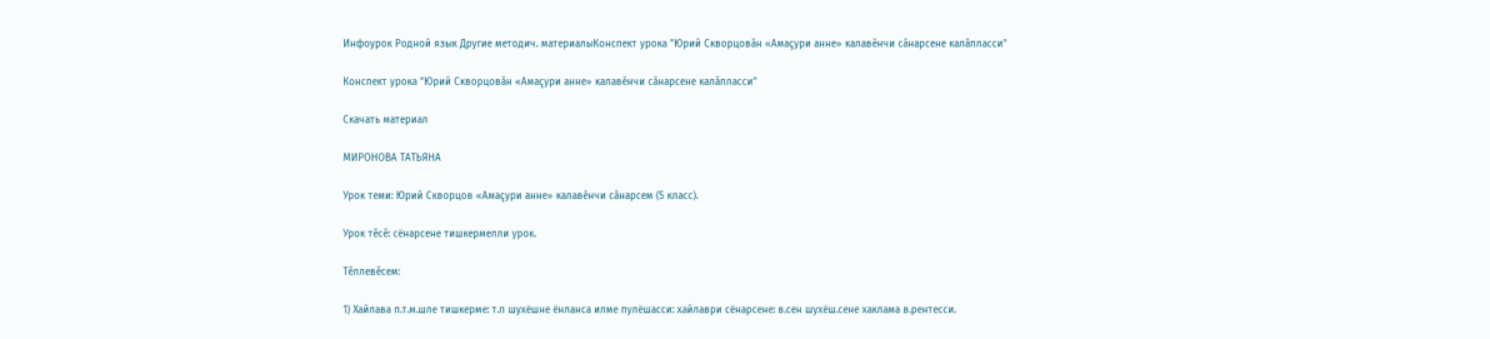Инфоурок Родной язык Другие методич. материалыКонспект урока "Юрий Скворцовӑн «Амаçури анне» калавӗнчи сӑнарсене калӑпласси"

Конспект урока "Юрий Скворцовӑн «Амаçури анне» калавӗнчи сӑнарсене калӑпласси"

Скачать материал

МИРОНОВА ТАТЬЯНА

Урок теми: Юрий Скворцов «Амаçури анне» калавӗнчи сӑнарсем (5 класс).

Урок тĕсĕ: сёнарсене тишкермелли урок.

Тĕллевĕсем:

1) Хайлава п.т.м.шле тишкерме: т.п шухёшне ёнланса илме пулёшасси: хайлаври сёнарсене: в.сен шухёш.сене хаклама в.рентесси.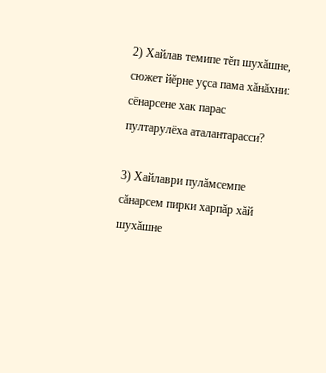2) Хайлав темипе тĕп шухăшне, сюжет йĕрне уçса пама хăнăхни: сёнарсене хак парас пултарулёха аталантарасси?

3) Хайлаври пулăмсемпе сăнарсем пирки харпăр хăй шухăшне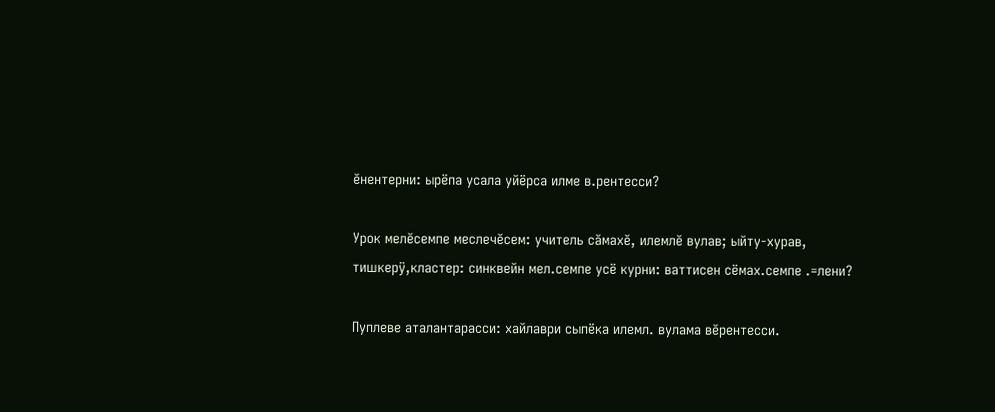ĕнентерни: ырёпа усала уйёрса илме в.рентесси?

Урок мелĕсемпе меслечĕсем: учитель сăмахĕ, илемлĕ вулав; ыйту-хурав, тишкерÿ,кластер: синквейн мел.семпе усё курни: ваттисен сёмах.семпе .=лени?

Пуплеве аталантарасси: хайлаври сыпёка илемл. вулама вĕрентесси.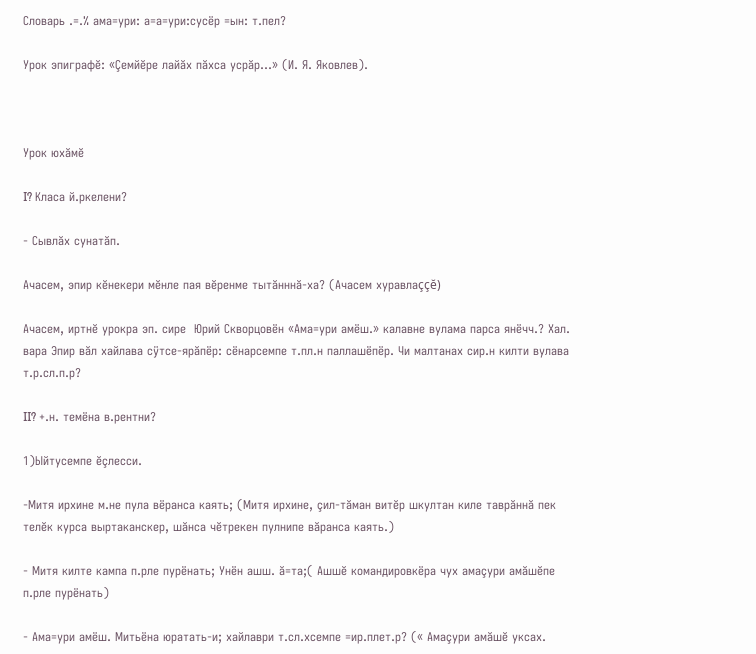Словарь .=.% ама=ури: а=а=ури:сусёр =ын: т.пел?

Урок эпиграфĕ: «Çемйĕре лайăх пăхса усрăр…» (И. Я. Яковлев).



Урок юхăмĕ

I? Класа й.ркелени?

- Сывлăх сунатăп.

Ачасем, эпир кĕнекери мĕнле пая вĕренме тытăнннă-ха? (Ачасем хуравлаççĕ)

Ачасем, иртнĕ урокра эп. сире  Юрий Скворцовён «Ама=ури амёш.» калавне вулама парса янёчч.? Хал. вара Эпир вăл хайлава сÿтсе-ярăпёр: сёнарсемпе т.пл.н паллашёпёр. Чи малтанах сир.н килти вулава т.р.сл.п.р?

II? +.н. темёна в.рентни?

1)Ыйтусемпе ĕçлесси.

-Митя ирхине м.не пула вёранса каять; (Митя ирхине, çил-тăман витĕр шкултан киле таврăннă пек телĕк курса выртаканскер, шăнса чĕтрекен пулнипе вăранса каять.)

- Митя килте кампа п.рле пурёнать; Унён ашш. ӑ=та;( Ашшĕ командировкёра чух амаçури амăшĕпе п.рле пурёнать)

- Ама=ури амёш. Митьёна юратать-и; хайлаври т.сл.хсемпе =ир.плет.р? (« Амаçури амăшĕ уксах.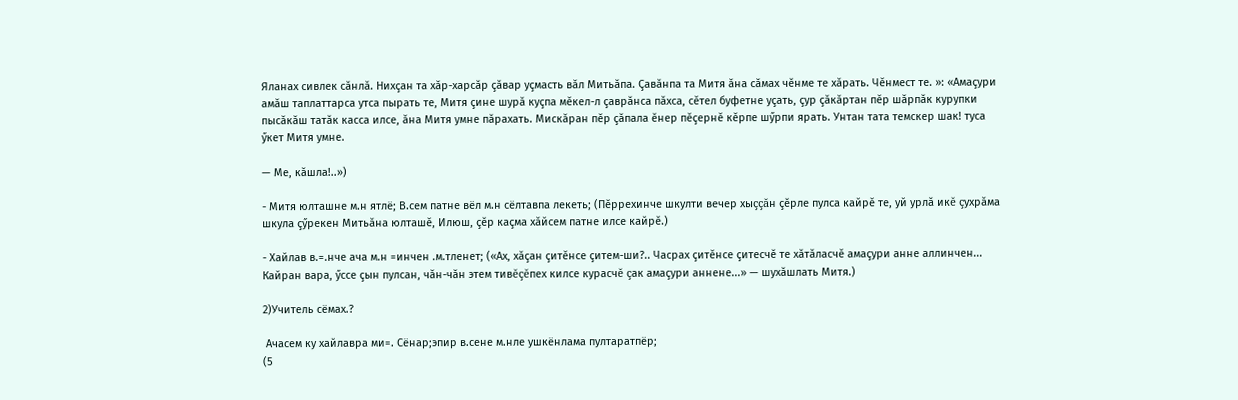Яланах сивлек сăнлă. Нихçан та хăр-харсăр çăвар уçмасть вăл Митьăпа. Çавăнпа та Митя ăна сăмах чĕнме те хăрать. Чĕнмест те. »: «Амаçури амăш таплаттарса утса пырать те, Митя çине шурă куçпа мĕкел-л çаврăнса пăхса, сĕтел буфетне уçать, çур çăкăртан пĕр шăрпăк курупки пысăкăш татăк касса илсе, ăна Митя умне пăрахать. Мискăран пĕр çăпала ĕнер пĕçернĕ кĕрпе шӳрпи ярать. Унтан тата темскер шак! туса ӳкет Митя умне.

— Ме, кăшла!..»)

- Митя юлташне м.н ятлё; В.сем патне вёл м.н сёлтавпа лекеть; (Пĕррехинче шкулти вечер хыççăн çĕрле пулса кайрĕ те, уй урлă икĕ çухрăма шкула çӳрекен Митьăна юлташĕ, Илюш, çĕр каçма хăйсем патне илсе кайрĕ.)

- Хайлав в.=.нче ача м.н =инчен .м.тленет; («Ах, хăçан çитĕнсе çитем-ши?.. Часрах çитĕнсе çитесчĕ те хăтăласчĕ амаçури анне аллинчен... Кайран вара, ӳссе çын пулсан, чăн-чăн этем тивĕçĕпех килсе курасчĕ çак амаçури аннене...» — шухăшлать Митя.)

2)Учитель сёмах.?

 Ачасем ку хайлавра ми=. Сёнар;эпир в.сене м.нле ушкёнлама пултаратпёр;
(5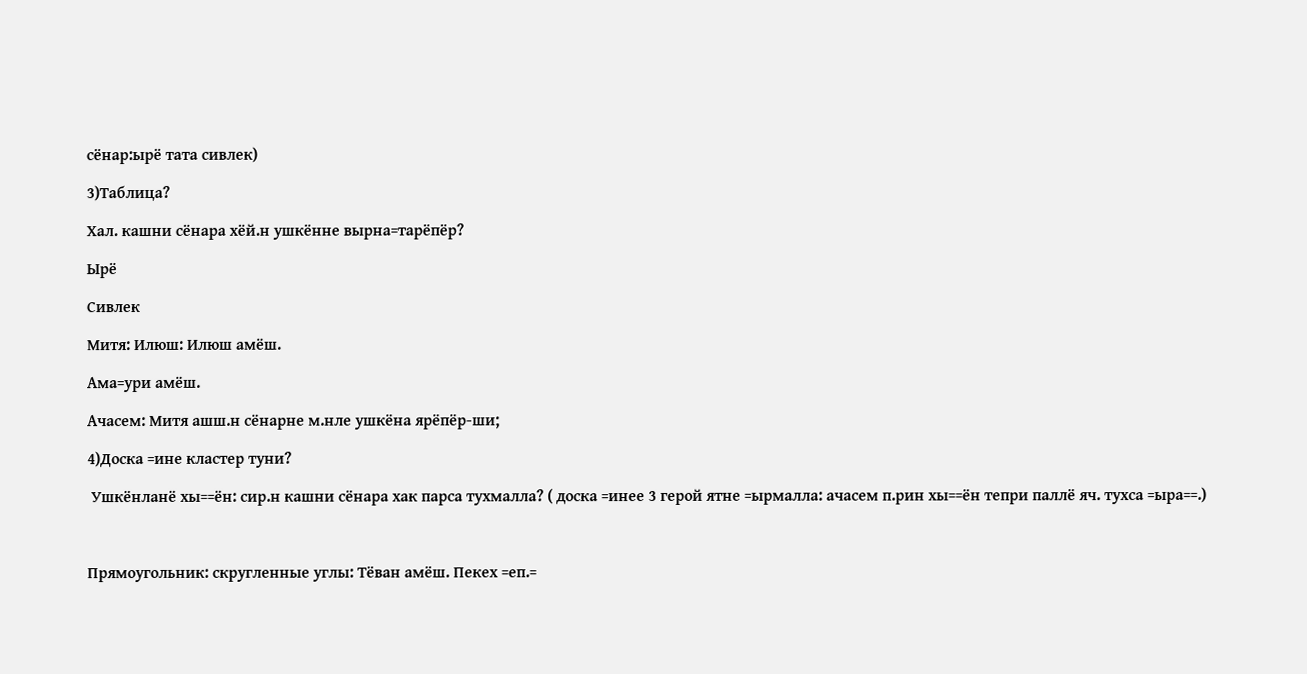сёнар:ырё тата сивлек)

3)Таблица?

Хал. кашни сёнара хёй.н ушкённе вырна=тарёпёр?

Ырё

Сивлек

Митя: Илюш: Илюш амёш.

Ама=ури амёш.

Ачасем: Митя ашш.н сёнарне м.нле ушкёна ярёпёр-ши;

4)Доска =ине кластер туни?

 Ушкёнланё хы==ён: сир.н кашни сёнара хак парса тухмалла? ( доска =инее 3 герой ятне =ырмалла: ачасем п.рин хы==ён тепри паллё яч. тухса =ыра==.)



Прямоугольник: скругленные углы: Тёван амёш. Пекех =еп.=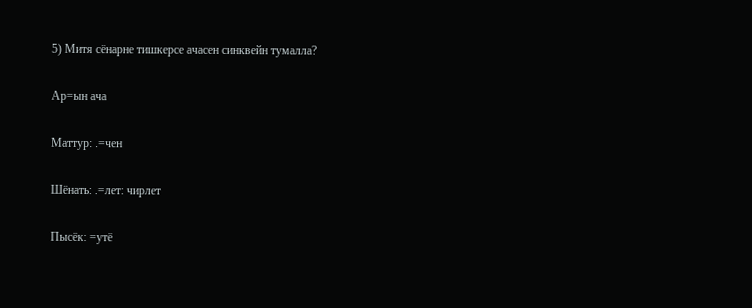5) Митя сёнарне тишкерсе ачасен синквейн тумалла?

Ар=ын ача

Маттур: .=чен

Шёнать: .=лет: чирлет

Пысёк: =утё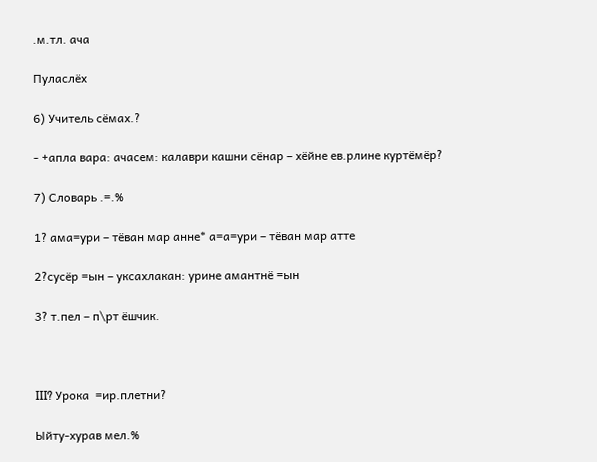.м.тл. ача

Пуласлёх

6) Учитель сёмах.?

- +апла вара: ачасем: калаври кашни сёнар – хёйне ев.рлине куртёмёр?

7) Словарь .=.%

1? ама=ури – тёван мар анне* а=а=ури – тёван мар атте

2?сусёр =ын – уксахлакан: урине амантнё =ын

3? т.пел – п\рт ёшчик.



III? Урока  =ир.плетни?

Ыйту-хурав мел.%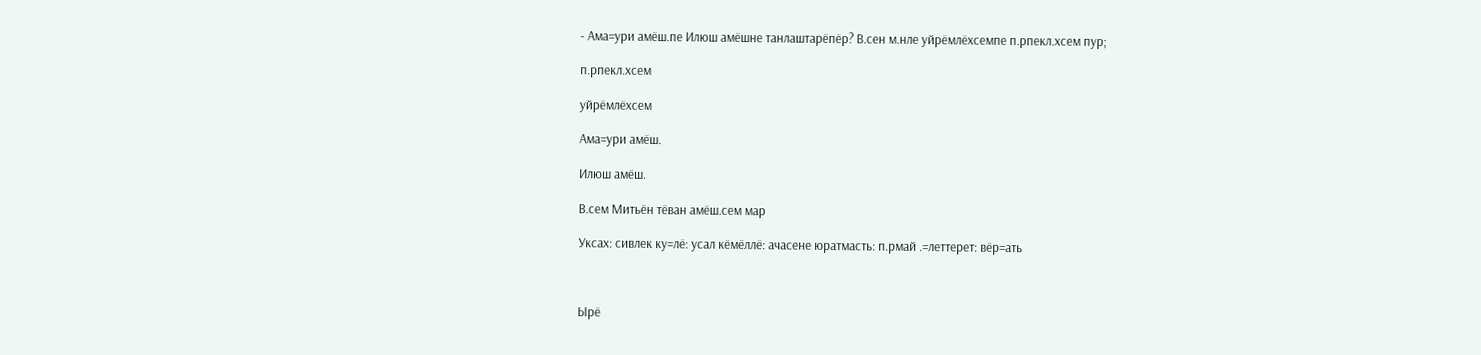- Ама=ури амёш.пе Илюш амёшне танлаштарёпёр? В.сен м.нле уйрёмлёхсемпе п.рпекл.хсем пур;

п.рпекл.хсем

уйрёмлёхсем

Ама=ури амёш.

Илюш амёш.

В.сем Митьён тёван амёш.сем мар

Уксах: сивлек ку=лё: усал кёмёллё: ачасене юратмасть: п.рмай .=леттерет: вёр=ать



Ырё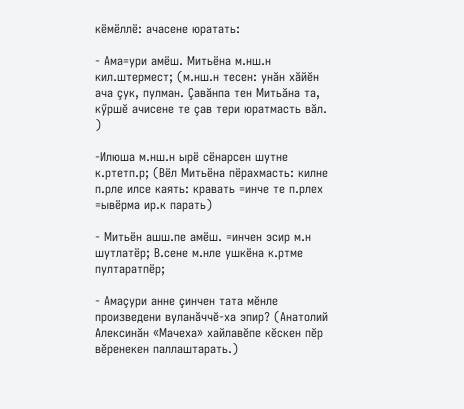кёмёллё: ачасене юратать:

- Ама=ури амёш. Митьёна м.нш.н кил.штермест; (м.нш.н тесен: унӑн хăйĕн ача çук, пулман. Çавăнпа тен Митьăна та, кӳршĕ ачисене те çав тери юратмасть вăл. )

-Илюша м.нш.н ырё сёнарсен шутне к.ртетп.р; (Вёл Митьёна пёрахмасть: килне п.рле илсе каять: кравать =инче те п.рлех =ывёрма ир.к парать)

- Митьён ашш.пе амёш. =инчен эсир м.н шутлатёр; В.сене м.нле ушкёна к.ртме пултаратпёр;

- Амаçури анне çинчен тата мĕнле произведени вуланăччĕ-ха эпир? (Анатолий Алексинăн «Мачеха» хайлавĕпе кĕскен пĕр вĕренекен паллаштарать.)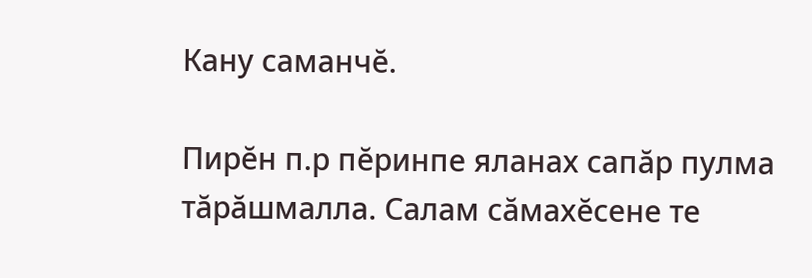Кану саманчĕ.

Пирĕн п.р пĕринпе яланах сапăр пулма тăрăшмалла. Салам сăмахĕсене те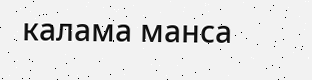калама манса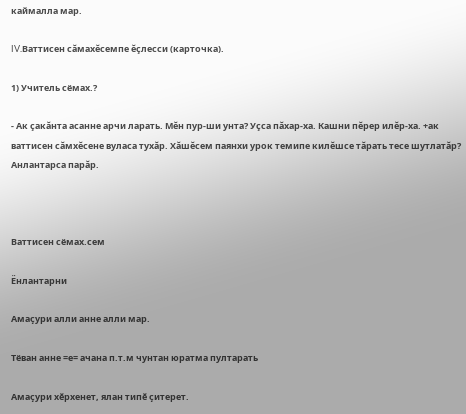каймалла мар.

IV.Ваттисен сăмахĕсемпе ĕçлесси (карточка).

1) Учитель сёмах.?

- Ак çакăнта асанне арчи ларать. Мĕн пур-ши унта? Уçса пăхар-ха. Кашни пĕрер илĕр-ха. +ак ваттисен сăмхĕсене вуласа тухăр. Хăшĕсем паянхи урок темипе килĕшсе тăрать тесе шутлатăр? Анлантарса парăр.



Ваттисен сёмах.сем

Ёнлантарни

Амаҫури алли анне алли мар.

Тёван анне =е= ачана п.т.м чунтан юратма пултарать

Амаҫури хӗрхенет, ялан типӗ ҫитерет.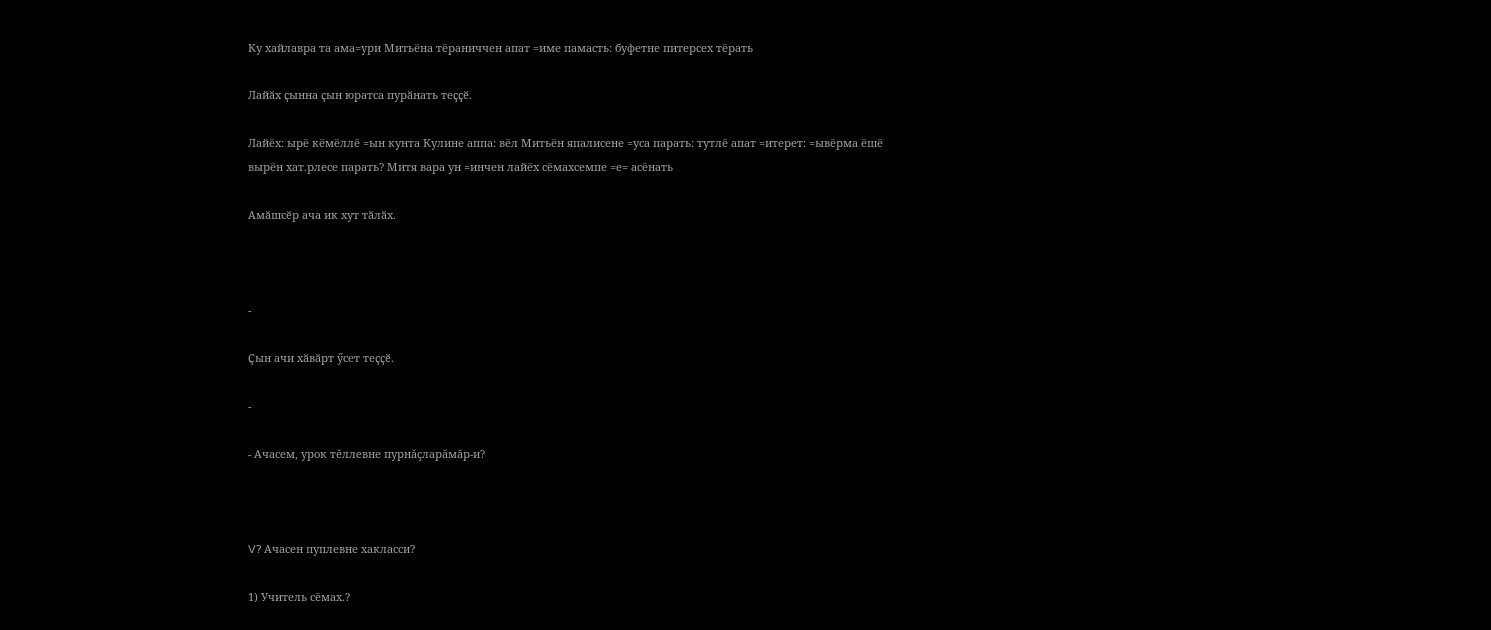Ку хайлавра та ама=ури Митьёна тёраниччен апат =име памасть: буфетне питерсех тёрать

Лайӑх ҫынна ҫын юратса пурӑнать теҫҫӗ.

Лайёх: ырё кёмёллё =ын кунта Кулине аппа: вёл Митьён япалисене =уса парать: тутлё апат =итерет: =ывёрма ёшё вырён хат.рлесе парать? Митя вара ун =инчен лайёх сёмахсемпе =е= асёнать

Амӑшсӗр ача ик хут тӑлӑх.



-

Ҫын ачи хӑвӑрт ӳсет теҫҫӗ.

-

- Ачасем, урок тĕллевне пурнăçларăмăр-и?



V? Ачасен пуплевне хакласси?

1) Учитель сёмах.?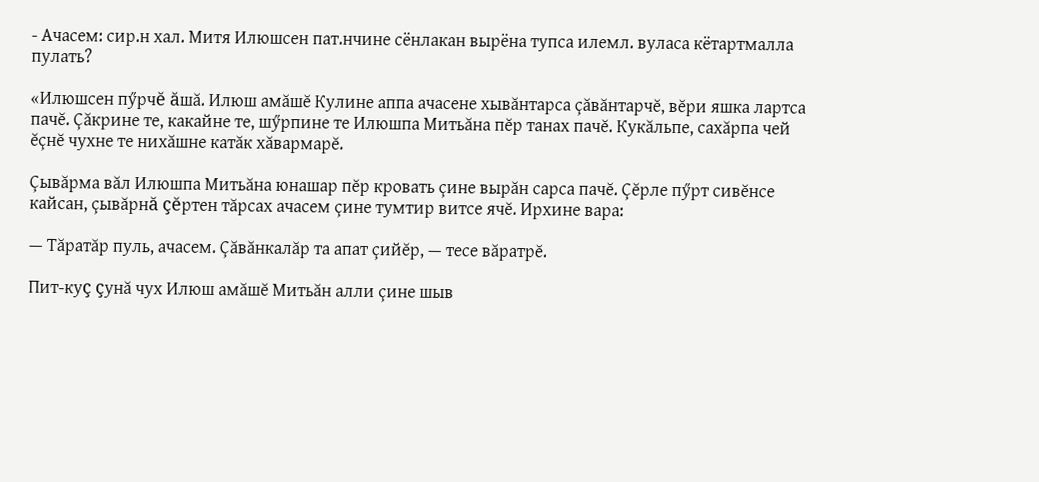- Ачасем: сир.н хал. Митя Илюшсен пат.нчине сёнлакан вырёна тупса илемл. вуласа кётартмалла пулать?

«Илюшсен пӳрчĕ ăшă. Илюш амăшĕ Кулине аппа ачасене хывăнтарса çăвăнтарчĕ, вĕри яшка лартса пачĕ. Çăкрине те, какайне те, шӳрпине те Илюшпа Митьăна пĕр танах пачĕ. Кукăльпе, сахăрпа чей ĕçнĕ чухне те нихăшне катăк хăвармарĕ.

Çывăрма вăл Илюшпа Митьăна юнашар пĕр кровать çине вырăн сарса пачĕ. Çĕрле пӳрт сивĕнсе кайсан, çывăрнă çĕртен тăрсах ачасем çине тумтир витсе ячĕ. Ирхине вара:

— Тăратăр пуль, ачасем. Çăвăнкалăр та апат çийĕр, — тесе вăратрĕ.

Пит-куç çунă чух Илюш амăшĕ Митьăн алли çине шыв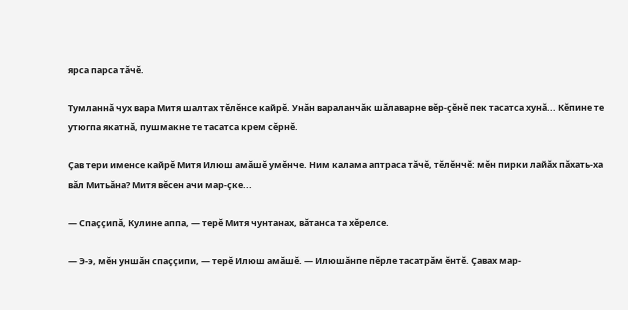ярса парса тăчĕ.

Тумланнă чух вара Митя шалтах тĕлĕнсе кайрĕ. Унăн вараланчăк шăлаварне вĕр-çĕнĕ пек тасатса хунă... Кĕпине те утюгпа якатнă, пушмакне те тасатса крем сĕрнĕ.

Çав тери именсе кайрĕ Митя Илюш амăшĕ умĕнче. Ним калама аптраса тăчĕ, тĕлĕнчĕ: мĕн пирки лайăх пăхать-ха вăл Митьăна? Митя вĕсен ачи мар-çке...

— Спаççипă, Кулине аппа, — терĕ Митя чунтанах, вăтанса та хĕрелсе.

— Э-э, мĕн уншăн спаççипи, — терĕ Илюш амăшĕ. — Илюшăнпе пĕрле тасатрăм ĕнтĕ. Çавах мар-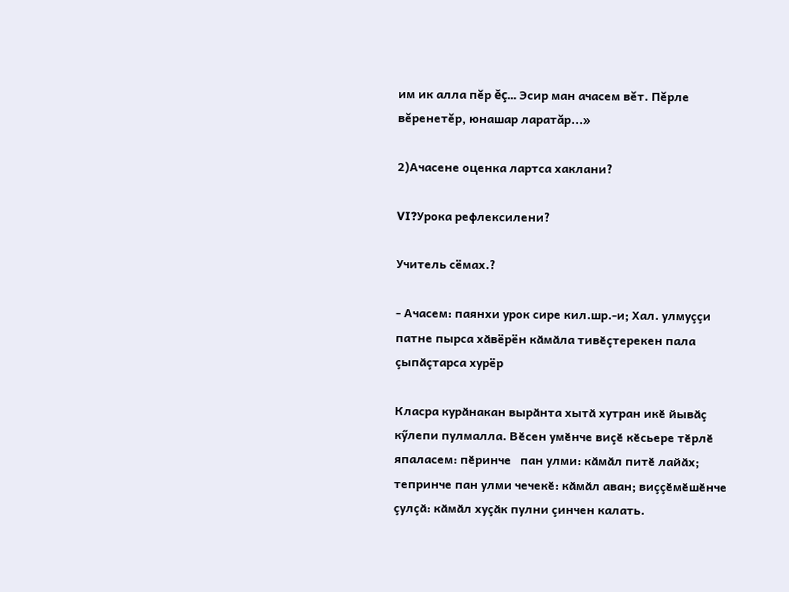им ик алла пĕр ĕç... Эсир ман ачасем вĕт. Пĕрле вĕренетĕр, юнашар ларатăр...»

2)Ачасене оценка лартса хаклани?

VI?Урока рефлексилени?

Учитель сёмах.?

- Ачасем: паянхи урок сире кил.шр.-и; Хал. улмуççи патне пырса хӑвёрён кӑмӑла тивӗçтерекен пала çыпӑçтарса хурёр

Класра курӑнакан вырӑнта хытӑ хутран икӗ йывӑç кӳлепи пулмалла. Вӗсен умӗнче виçӗ кӗсьере тӗрлӗ япаласем: пӗринче   пан улми: кӑмӑл питӗ лайӑх; тепринче пан улми чечекӗ: кӑмӑл аван; виççӗмӗшӗнче   çулçӑ: кӑмӑл хуçӑк пулни çинчен калать.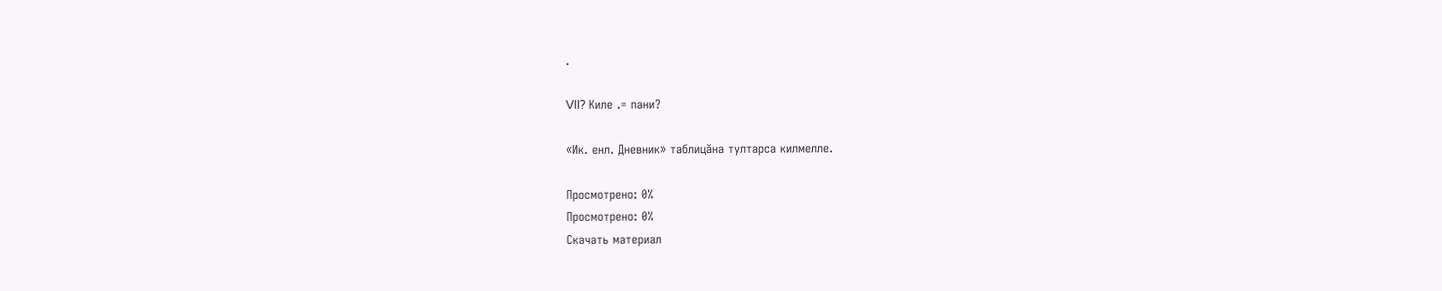.

VII? Киле .= пани?

«Ик. енл. Дневник» таблицӑна тултарса килмелле.

Просмотрено: 0%
Просмотрено: 0%
Скачать материал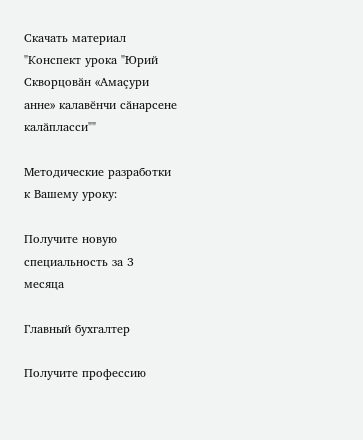Скачать материал "Конспект урока "Юрий Скворцовӑн «Амаçури анне» калавӗнчи сӑнарсене калӑпласси""

Методические разработки к Вашему уроку:

Получите новую специальность за 3 месяца

Главный бухгалтер

Получите профессию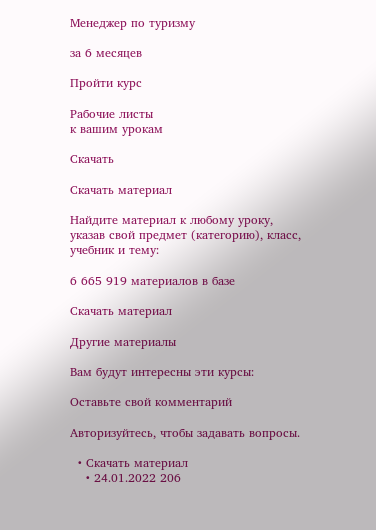Менеджер по туризму

за 6 месяцев

Пройти курс

Рабочие листы
к вашим урокам

Скачать

Скачать материал

Найдите материал к любому уроку, указав свой предмет (категорию), класс, учебник и тему:

6 665 919 материалов в базе

Скачать материал

Другие материалы

Вам будут интересны эти курсы:

Оставьте свой комментарий

Авторизуйтесь, чтобы задавать вопросы.

  • Скачать материал
    • 24.01.2022 206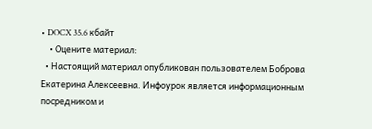• DOCX 35.6 кбайт
    • Оцените материал:
  • Настоящий материал опубликован пользователем Боброва Екатерина Алексеевна. Инфоурок является информационным посредником и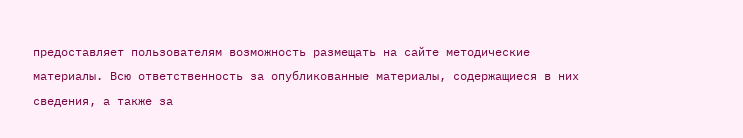предоставляет пользователям возможность размещать на сайте методические материалы. Всю ответственность за опубликованные материалы, содержащиеся в них сведения, а также за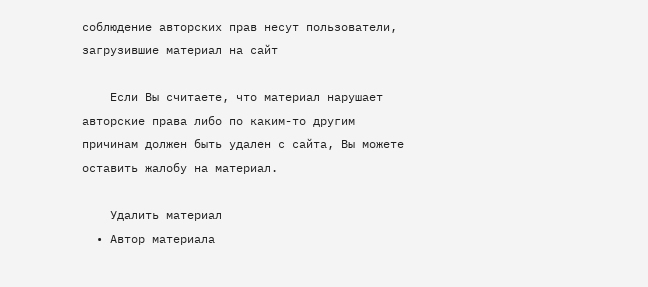соблюдение авторских прав несут пользователи, загрузившие материал на сайт

    Если Вы считаете, что материал нарушает авторские права либо по каким-то другим причинам должен быть удален с сайта, Вы можете оставить жалобу на материал.

    Удалить материал
  • Автор материала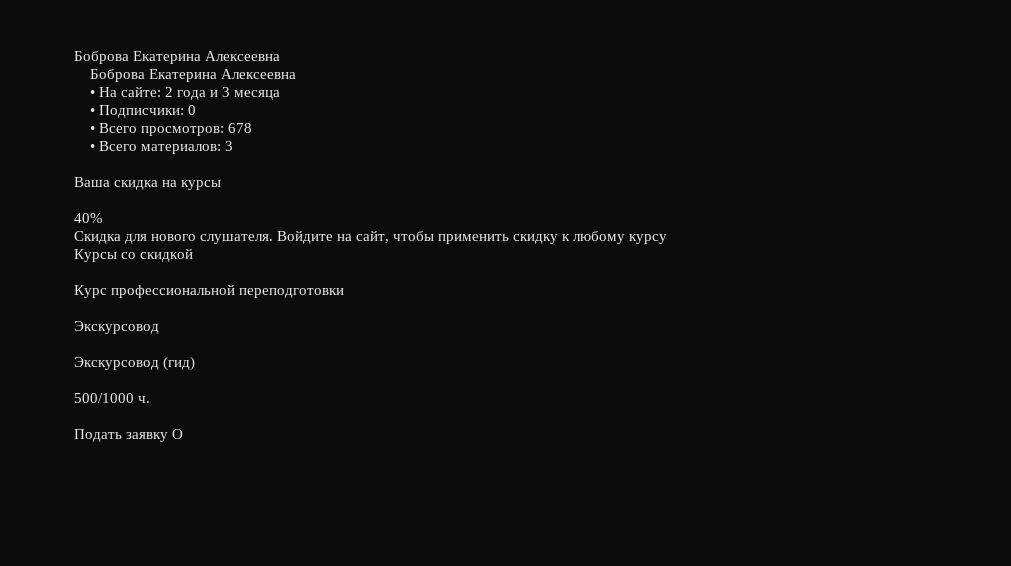Боброва Екатерина Алексеевна
    Боброва Екатерина Алексеевна
    • На сайте: 2 года и 3 месяца
    • Подписчики: 0
    • Всего просмотров: 678
    • Всего материалов: 3

Ваша скидка на курсы

40%
Скидка для нового слушателя. Войдите на сайт, чтобы применить скидку к любому курсу
Курсы со скидкой

Курс профессиональной переподготовки

Экскурсовод

Экскурсовод (гид)

500/1000 ч.

Подать заявку О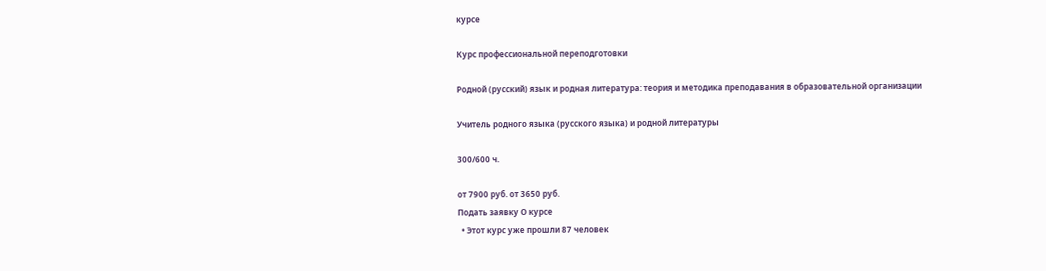курсе

Курс профессиональной переподготовки

Родной (русский) язык и родная литература: теория и методика преподавания в образовательной организации

Учитель родного языка (русского языка) и родной литературы

300/600 ч.

от 7900 руб. от 3650 руб.
Подать заявку О курсе
  • Этот курс уже прошли 87 человек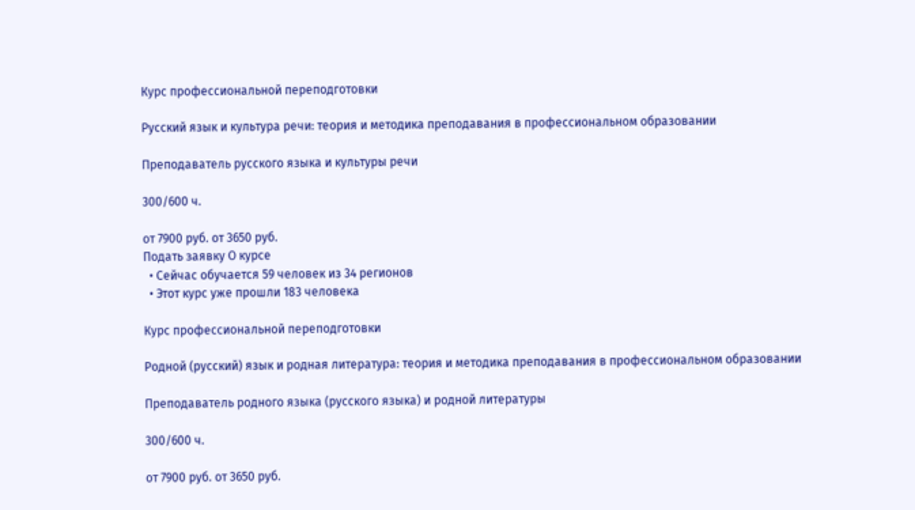Курс профессиональной переподготовки

Русский язык и культура речи: теория и методика преподавания в профессиональном образовании

Преподаватель русского языка и культуры речи

300/600 ч.

от 7900 руб. от 3650 руб.
Подать заявку О курсе
  • Сейчас обучается 59 человек из 34 регионов
  • Этот курс уже прошли 183 человека

Курс профессиональной переподготовки

Родной (русский) язык и родная литература: теория и методика преподавания в профессиональном образовании

Преподаватель родного языка (русского языка) и родной литературы

300/600 ч.

от 7900 руб. от 3650 руб.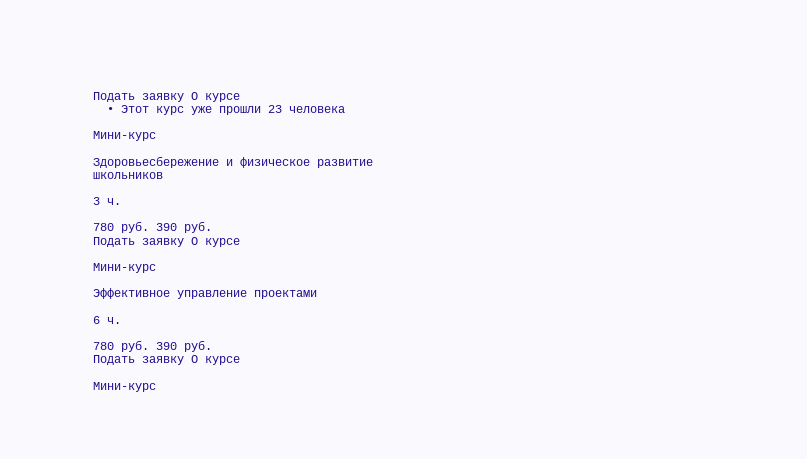Подать заявку О курсе
  • Этот курс уже прошли 23 человека

Мини-курс

Здоровьесбережение и физическое развитие школьников

3 ч.

780 руб. 390 руб.
Подать заявку О курсе

Мини-курс

Эффективное управление проектами

6 ч.

780 руб. 390 руб.
Подать заявку О курсе

Мини-курс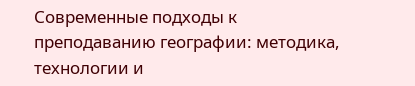Современные подходы к преподаванию географии: методика, технологии и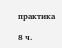практика

8 ч.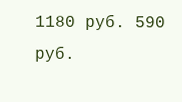1180 руб. 590 руб.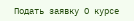Подать заявку О курсе